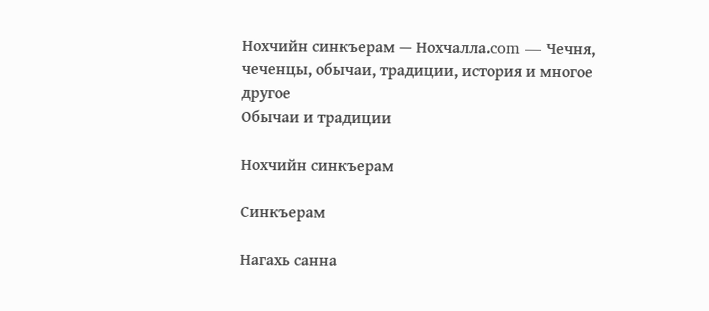Нохчийн синкъерам — Нохчалла.com — Чечня, чеченцы, обычаи, традиции, история и многое другое
Обычаи и традиции

Нохчийн синкъерам

Синкъерам

Нагахь санна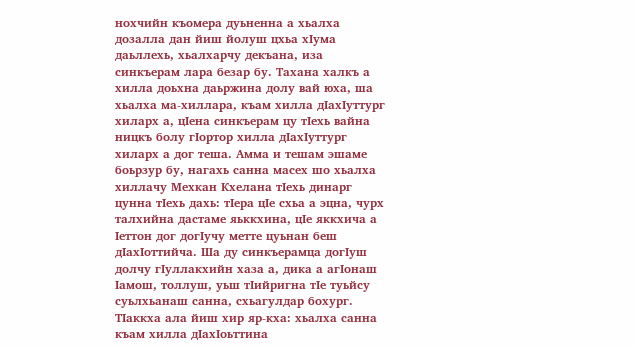нохчийн къомера дуьненна а хьалха дозалла дан йиш йолуш цхьа хIума даьллехь, хьалхарчу декъана, иза синкъерам лара безар бу. Тахана халкъ а хилла доьхна даьржина долу вай юха, ша хьалха ма-хиллара, къам хилла дIахIуттург хиларх а, цIена синкъерам цу тIехь вайна ницкъ болу гIортор хилла дIахIуттург хиларх а дог теша. Амма и тешам эшаме боьрзур бу, нагахь санна масех шо хьалха хиллачу Мехкан Кхелана тIехь динарг цунна тIехь дахь: тIера цIе схьа а эцна, чурх талхийна дастаме яьккхина, цIе яккхича а Iеттон дог догIучу метте цуьнан беш дIахIоттийча. Ша ду синкъерамца догIуш долчу гIуллакхийн хаза а, дика а агIонаш Iамош, толлуш, уьш тIийригна тIе туьйсу суьлхьанаш санна, схьагулдар бохург. ТIаккха ала йиш хир яр-кха: хьалха санна къам хилла дIахIоьттина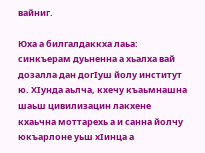вайниг.

Юха а билгалдаккха лаьа: синкъерам дуьненна а хьалха вай дозалла дан догIуш йолу институт ю. ХIунда аьлча, кхечу къаьмнашна шаьш цивилизацин лакхене кхаьчна моттарехь а и санна йолчу юкъарлоне уьш хIинца а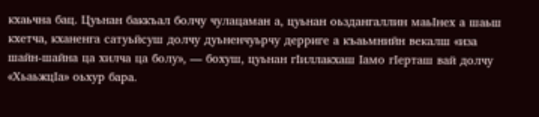кхаьчна бац. Цуьнан баккъал болчу чулацаман а, цуьнан оьздангаллин маьIнех а шаьш кхетча, кханенга сатуьйсуш долчу дуьненчуьрчу дерриге а къаьмнийн векалш «иза шайн-шайна ца хилча ца болу», — бохуш, цуьнан гIиллакхаш Iамо гIерташ вай долчу «ХьаьжцIа» оьхур бара.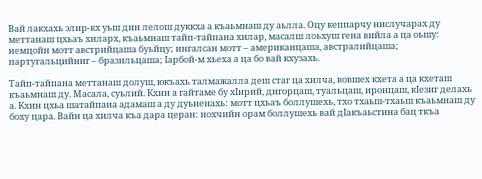Вай лакхахь элир-кх уьш дин лелош дуккха а къаьмнаш ду аьлла. Оцу кеппарчу нислучарах ду меттанаш цхьаъ хиларх, къаьмнаш тайп-тайпана хилар, масалш лоьхуш гена вийла а ца оьшу: немцойн мотт австрийцаша буьйцу; ингалсан мотт – американцаша, австралийцаша; партугальцийниг – бразильцаша; Iарбой-м хьеха а ца бо вай кхузахь.

Тайп-тайпана меттанаш долуш, юкъахь талмажалла деш стаг ца хилча, вовшех кхета а ца кхеташ къаьмнаш ду. Масала, суьлий. Кхин а гайтаме бу хIирий, дигорцаш, туальцаш, иронцаш, кIезиг делахь а. Кхин цхьа шатайпана адамаш а ду дуьненахь: мотт цхьаъ боллушехь, тхо тхаьш-тхаьш къаьмнаш ду боху цара. Вайн ца хилча къа дара церан: нохчийн орам боллушехь вай дIакъаьстина бац ткъа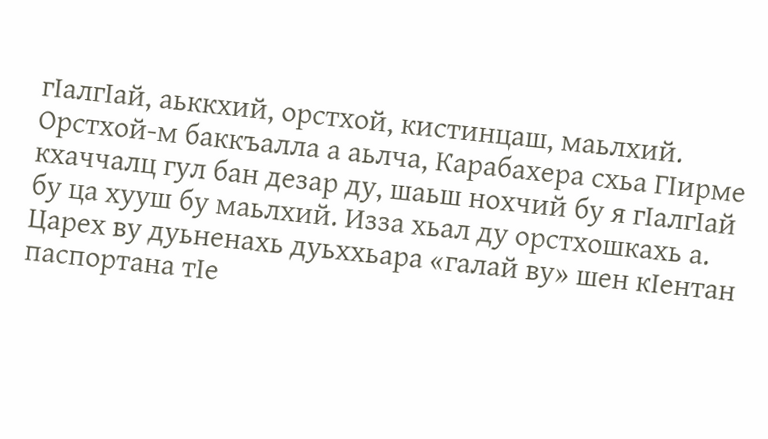гIалгIай, аьккхий, орстхой, кистинцаш, маьлхий. Орстхой-м баккъалла а аьлча, Карабахера схьа ГIирме кхаччалц гул бан дезар ду, шаьш нохчий бу я гIалгIай бу ца хууш бу маьлхий. Изза хьал ду орстхошкахь а. Царех ву дуьненахь дуьххьара «галай ву» шен кIентан паспортана тIе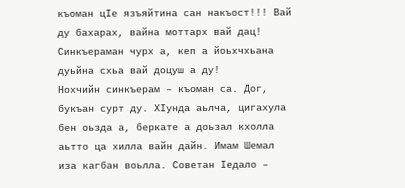къоман цIе язъяйтина сан накъост!!! Вай ду бахарах, вайна моттарх вай дац! Синкъераман чурх а, кеп а йоьхчхьана дуьйна схьа вай доцуш а ду!
Нохчийн синкъерам – къоман са. Дог, букъан сурт ду. ХIунда аьлча, цигахула бен оьзда а, беркате а доьзал кхолла аьтто ца хилла вайн дайн. Имам Шемал иза кагбан воьлла. Советан Iедало –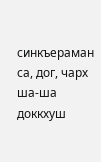синкъераман са, дог, чарх ша-ша доккхуш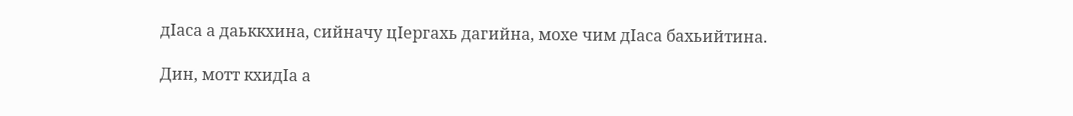дIаса а даьккхина, сийначу цIергахь дагийна, мохе чим дIаса бахьийтина.

Дин, мотт кхидIа а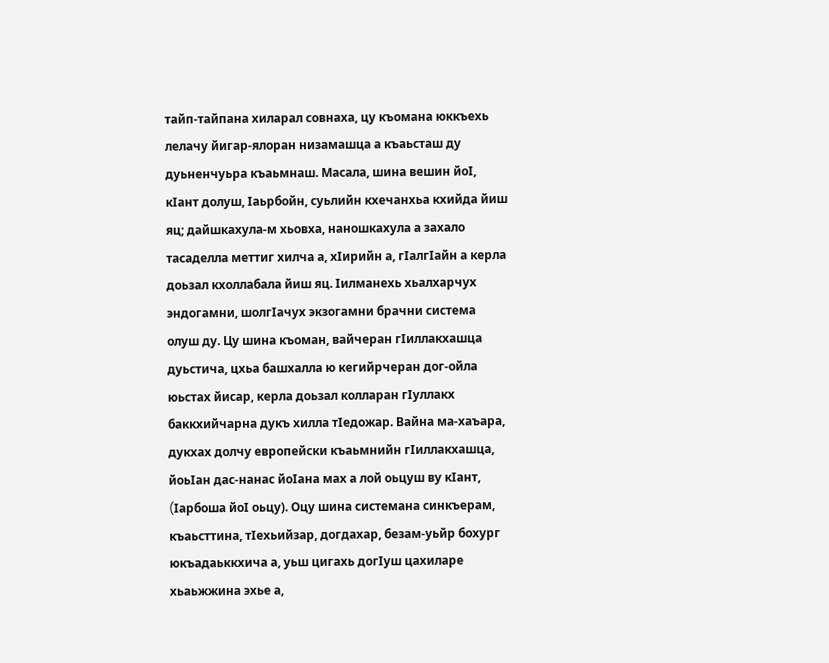тайп-тайпана хиларал совнаха, цу къомана юккъехь лелачу йигар-ялоран низамашца а къаьсташ ду дуьненчуьра къаьмнаш. Масала, шина вешин йоI, кIант долуш, Iаьрбойн, суьлийн кхечанхьа кхийда йиш яц; дайшкахула-м хьовха, наношкахула а захало тасаделла меттиг хилча а, хIирийн а, гIалгIайн а керла доьзал кхоллабала йиш яц. Iилманехь хьалхарчух эндогамни, шолгIачух экзогамни брачни система олуш ду. Цу шина къоман, вайчеран гIиллакхашца дуьстича, цхьа башхалла ю кегийрчеран дог-ойла юьстах йисар, керла доьзал колларан гIуллакх баккхийчарна дукъ хилла тIедожар. Вайна ма-хаъара, дукхах долчу европейски къаьмнийн гIиллакхашца, йоьIан дас-нанас йоIана мах а лой оьцуш ву кIант, (Iарбоша йоI оьцу). Оцу шина системана синкъерам, къаьсттина, тIехьийзар, догдахар, безам-уьйр бохург юкъадаьккхича а, уьш цигахь догIуш цахиларе хьаьжжина эхье а,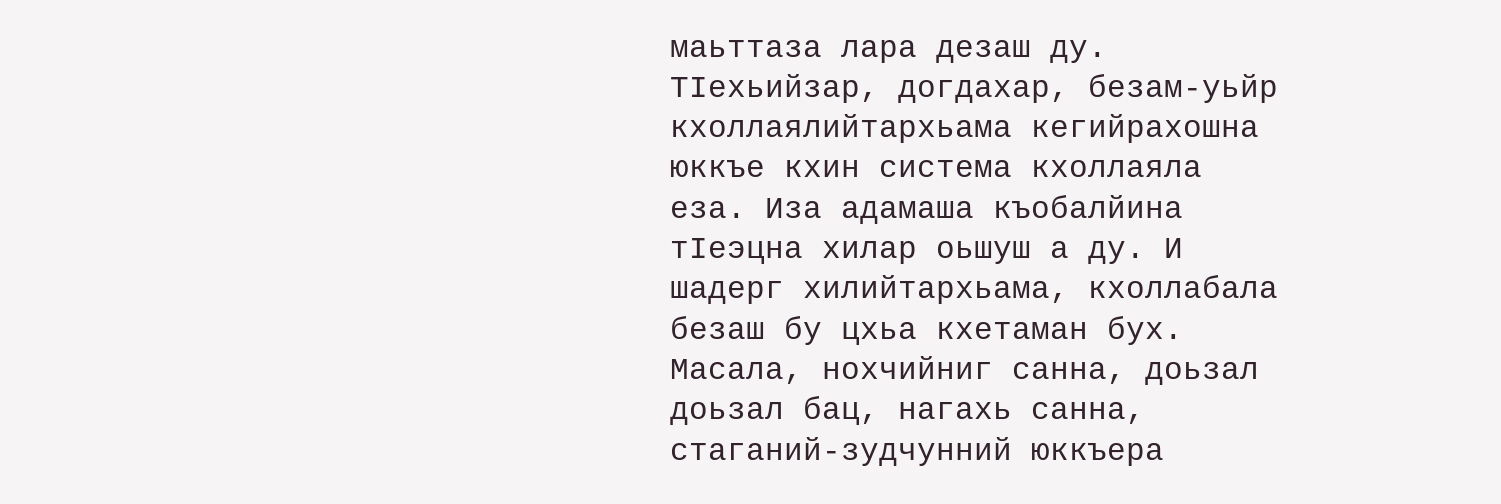маьттаза лара дезаш ду.
ТIехьийзар, догдахар, безам-уьйр кхоллаялийтархьама кегийрахошна юккъе кхин система кхоллаяла еза. Иза адамаша къобалйина тIеэцна хилар оьшуш а ду. И шадерг хилийтархьама, кхоллабала безаш бу цхьа кхетаман бух. Масала, нохчийниг санна, доьзал доьзал бац, нагахь санна, стаганий-зудчунний юккъера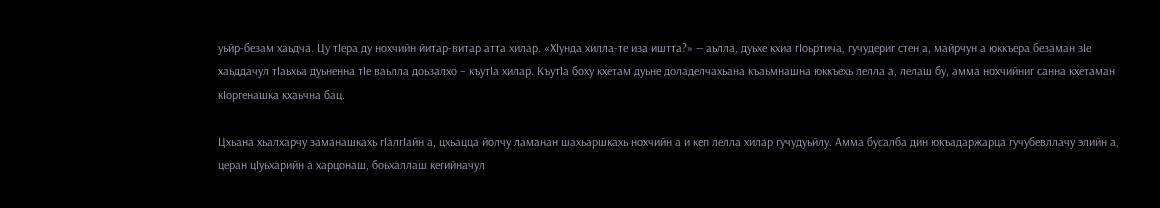уьйр-безам хаьдча. Цу тIера ду нохчийн йитар-витар атта хилар. «ХIунда хилла-те иза иштта?» — аьлла, дуьхе кхиа гIоьртича, гучудериг стен а, майрчун а юккъера безаман зIе хаьддачул тIаьхьа дуьненна тIе ваьлла доьзалхо – къутIа хилар. КъутIа боху кхетам дуьне доладелчахьана къаьмнашна юккъехь лелла а, лелаш бу, амма нохчийниг санна кхетаман кIоргенашка кхаьчна бац.

Цхьана хьалхарчу заманашкахь гIалгIайн а, цхьацца йолчу ламанан шахьаршкахь нохчийн а и кеп лелла хилар гучудуьйлу. Амма бусалба дин юкъадаржарца гучубевллачу элийн а, церан цIуьхарийн а харцонаш, боьхаллаш кегийначул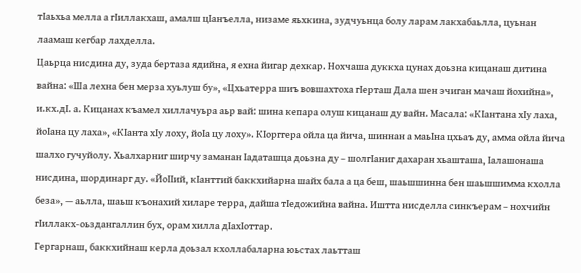тIаьхьа мелла а гIиллакхаш, амалш цIанъелла, низаме яьхкина, зудчуьнца болу ларам лакхабаьлла, цуьнан лаамаш кегбар лахделла.
Цаьрца нисдина ду, зуда бертаза ядийна, я ехна йигар дехкар. Нохчаша дуккха цунах доьзна кицанаш дитина вайна: «Ша лехна бен мерза хуьлуш бу», «Цхьатерра шиъ вовшахтоха гIерташ Дала шен эчиган мачаш йохийна», и.кх.дI. а. Кицанах къамел хиллачуьра аьр вай: шина кепара олуш кицанаш ду вайн. Масала: «КIантана хIу лаха, йоIана цу лаха», «КIанта хIу лоху, йоIа цу лоху». КIорггера ойла ца йича, шиннан а маьIна цхьаъ ду, амма ойла йича шалхо гучуйолу. Хьалхарниг ширчу заманан Iадаташца доьзна ду – шолгIаниг дахаран хьашташа, Iалашонаша нисдина, шординарг ду. «ЙоIIий, кIанттий баккхийарна шайх бала а ца беш, шаьшшинна бен шаьшшимма кхолла беза», — аьлла, шаьш къонахий хиларе терра, дайша тIедожийна вайна. Иштта нисделла синкъерам – нохчийн гIиллакх-оьздангаллин бух, орам хилла дIахIоттар.
Гергарнаш, баккхийнаш керла доьзал кхоллабаларна юьстах лаьтташ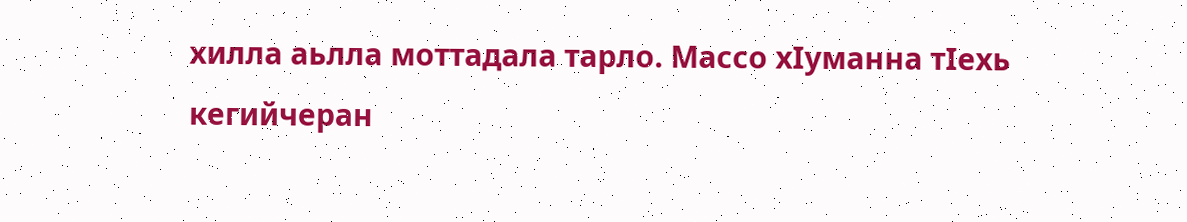хилла аьлла моттадала тарло. Массо хIуманна тIехь кегийчеран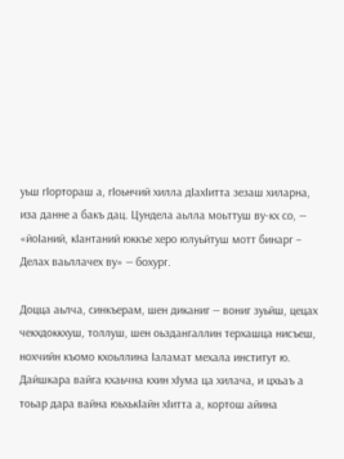уьш гIортораш а, гIоьнчий хилла дIахIитта зезаш хиларна, иза данне а бакъ дац. Цундела аьлла моьттуш ву-кх со, — «йоIаний, кIантаний юккъе херо юлуьйтуш мотт бинарг – Делах ваьллачех ву» — бохург.

Доцца аьлча, синкъерам, шен диканиг — вониг зуьйш, цецах чекхдоккхуш, толлуш, шен оьздангаллин терхашца нисъеш, нохчийн къомо кхоьллина Iаламат мехала институт ю.
Дайшкара вайга кхаьчна кхин хIума ца хилача, и цхьаъ а тоьар дара вайна юьхькIайн хIитта а, кортош айина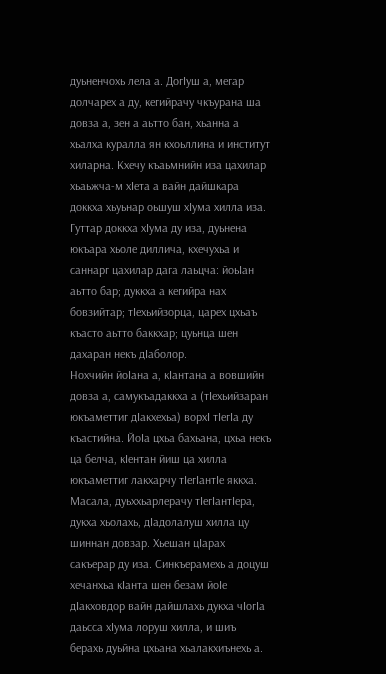дуьненчохь лела а. ДогIуш а, мегар долчарех а ду, кегийрачу чкъурана ша довза а, зен а аьтто бан, хьанна а хьалха куралла ян кхоьллина и институт хиларна. Кхечу къаьмнийн иза цахилар хьаьжча-м хIета а вайн дайшкара доккха хьуьнар оьшуш хIума хилла иза. Гуттар доккха хIума ду иза, дуьнена юкъара хьоле диллича, кхечухьа и саннарг цахилар дага лаьцча: йоьIан аьтто бар; дуккха а кегийра нах бовзийтар; тIехьийзорца, царех цхьаъ къасто аьтто баккхар; цуьнца шен дахаран некъ дIаболор.
Нохчийн йоIана а, кIантана а вовшийн довза а, самукъадаккха а (тIехьийзаран юкъаметтиг дIакхехьа) ворхI тIегIа ду къастийна. ЙоIа цхьа бахьана, цхьа некъ ца белча, кIентан йиш ца хилла юкъаметтиг лакхарчу тIегIантIе яккха. Масала, дуьххьарлерачу тIегIантIера, дукха хьолахь, дIадолалуш хилла цу шиннан довзар. Хьешан цIарах сакъерар ду иза. Синкъерамехь а доцуш хечанхьа кIанта шен безам йоIе дIакховдор вайн дайшлахь дукха чIогIа даьсса хIума лоруш хилла, и шиъ берахь дуьйна цхьана хьалакхиънехь а.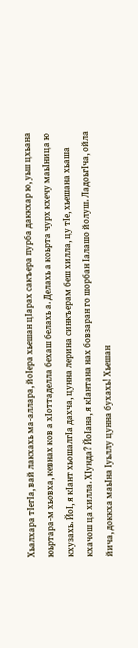Хьалхара тIегIа, вай лакхахь ма-аллара, йоIера хьешан цIарах сакъера пурба даккхар ю, уьш цхьана юьртара-м хьовха, кевнах ков а хIоттаделла бехаш белахь а. Делахь а коьрта чурх кхечу маьIница ю кхузахь. ЙоI, я кIант хьошалгIа дахча, цунна лерина синкъерам беш хилла, цу тIе, хьешана хьаша кхачош ца хилла. ХIунда? ЙоIана, я кIантана нах бовзаран го шорбан Iалашо йолуш. ЛадоьгIча, ойла йича, доккха маьIна Iуьллу цунна бухахь! Хьешан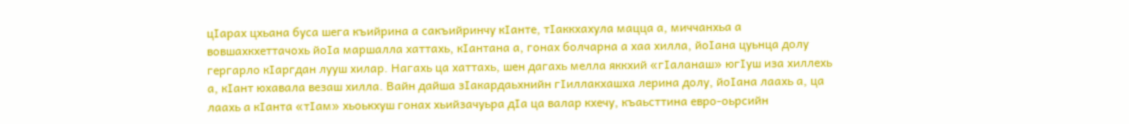цIарах цхьана буса шега къийрина а сакъийринчу кIанте, тIаккхахула мацца а, миччанхьа а вовшахкхеттачохь йоIа маршалла хаттахь, кIантана а, гонах болчарна а хаа хилла, йоIана цуьнца долу гергарло кIаргдан лууш хилар. Нагахь ца хаттахь, шен дагахь мелла яккхий «гIаланаш» югIуш иза хиллехь а, кIант юхавала везаш хилла. Вайн дайша зIакардаьхнийн гIиллакхашха лерина долу, йоIана лаахь а, ца лаахь а кIанта «тIам» хьоькхуш гонах хьийзачуьра дIа ца валар кхечу, къаьсттина евро-оьрсийн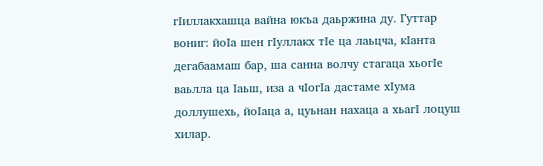гIиллакхашца вайна юкъа даьржина ду. Гуттар вониг: йоIа шен гIуллакх тIе ца лаьцча, кIанта дегабаамаш бар, ша санна волчу стагаца хьогIе ваьлла ца Iаьш, иза а чIогIа дастаме хIума доллушехь, йоIаца а, цуьнан нахаца а хьагI лоцуш хилар.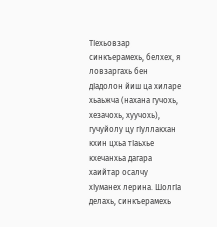ТIехьовзар синкъерамехь, белхех, я ловзаргахь бен дIадолон йиш ца хиларе хьаьжча (нахана гучохь, хезачохь, хуучохь), гучуйолу цу гIуллакхан кхин цхьа тIаьхье кхечанхьа дагара хаийтар осалчу хIуманех лерина. ШолгIа делахь, синкъерамехь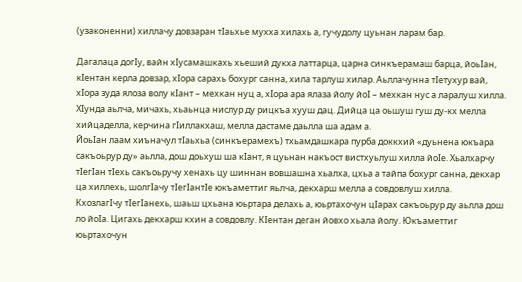(узаконенни) хиллачу довзаран тIаьхье мухха хилахь а, гучудолу цуьнан ларам бар.

Дагалаца догIу, вайн хIусамашкахь хьеший дукха латтарца, царна синкъерамаш барца, йоьIан, кIентан керла довзар, хIора сарахь бохург санна, хила тарлуш хилар. Аьллачунна тIетухур вай, хIора зуда ялоза волу кIант – мехкан нуц а, хIора ара ялаза йолу йоI – мехкан нус а ларалуш хилла. ХIунда аьлча, мичахь, хьаьнца нислур ду рицкъа хууш дац. Дийца ца оьшуш гуш ду-кх мелла хийцаделла, керчина гIиллакхаш, мелла дастаме даьлла ша адам а.
ЙоьIан лаам хиъначул тIаьхьа (синкъерамехъ) тхьамдашкара пурба доккхий «дуьнена юкъара сакъоьрур ду» аьлла, дош доьхуш ша кIант, я цуьнан накъост вистхуьлуш хилла йоIе. Хьалхарчу тIегIан тIехь сакъоьручу хенахь цу шиннан вовшашна хьалха, цхьа а тайпа бохург санна, декхар ца хиллехь, шолгIачу тIегIантIе юкъаметтиг яьлча, декхарш мелла а совдовлуш хилла.
КхозлагIчу тIегIанехь, шаьш цхьана юьртара делахь а, юьртахочун цIарах сакъоьрур ду аьлла дош ло йоIа. Цигахь декхарш кхин а совдовлу. КIентан деган йовхо хьала йолу. Юкъаметтиг юьртахочун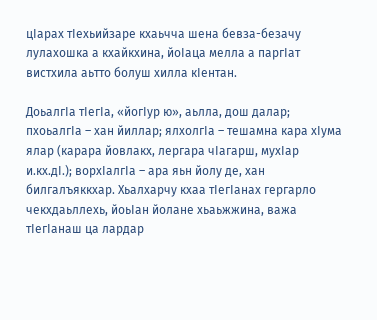цIарах тIехьийзаре кхаьчча шена бевза-безачу лулахошка а кхайкхина, йоIаца мелла а паргIат вистхила аьтто болуш хилла кIентан.

ДоьалгIа тIегIа, «йогIур ю», аьлла, дош далар; пхоьалгIа – хан йиллар; ялхолгIа – тешамна кара хIума ялар (карара йовлакх, лергара чIагарш, мухIар и.кх.дI.); ворхIалгIа – ара яьн йолу де, хан билгалъяккхар. Хьалхарчу кхаа тIегIанах гергарло чекхдаьллехь, йоьIан йолане хьаьжжина, важа тIегIанаш ца лардар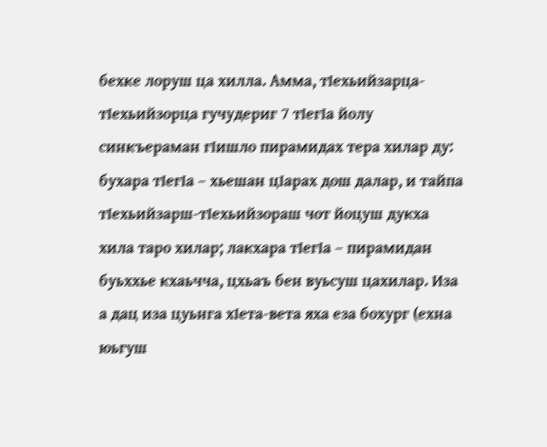бехке лоруш ца хилла. Амма, тIехьийзарца-тIехьийзорца гучудериг 7 тIегIа йолу синкъераман гIишло пирамидах тера хилар ду: бухара тIегIа – хьешан цIарах дош далар, и тайпа тIехьийзарш-тIехьийзораш чот йоцуш дукха хила таро хилар; лакхара тIегIа – пирамидан буьххье кхаьчча, цхьаъ бен вуьсуш цахилар. Иза а дац иза цуьнга хIета-вета яха еза бохург (ехна юьгуш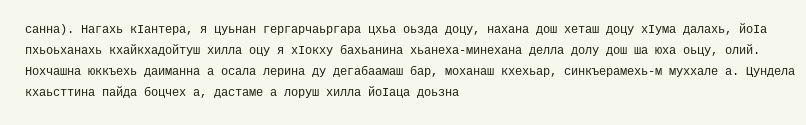санна). Нагахь кIантера, я цуьнан гергарчаьргара цхьа оьзда доцу, нахана дош хеташ доцу хIума далахь, йоIа пхьоьханахь кхайкхадойтуш хилла оцу я хIокху бахьанина хьанеха-минехана делла долу дош ша юха оьцу, олий.
Нохчашна юккъехь даиманна а осала лерина ду дегабаамаш бар, моханаш кхехьар, синкъерамехь-м муххале а. Цундела кхаьсттина пайда боцчех а, дастаме а лоруш хилла йоIаца доьзна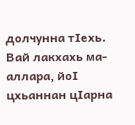долчунна тIехь. Вай лакхахь ма-аллара, йоI цхьаннан цIарна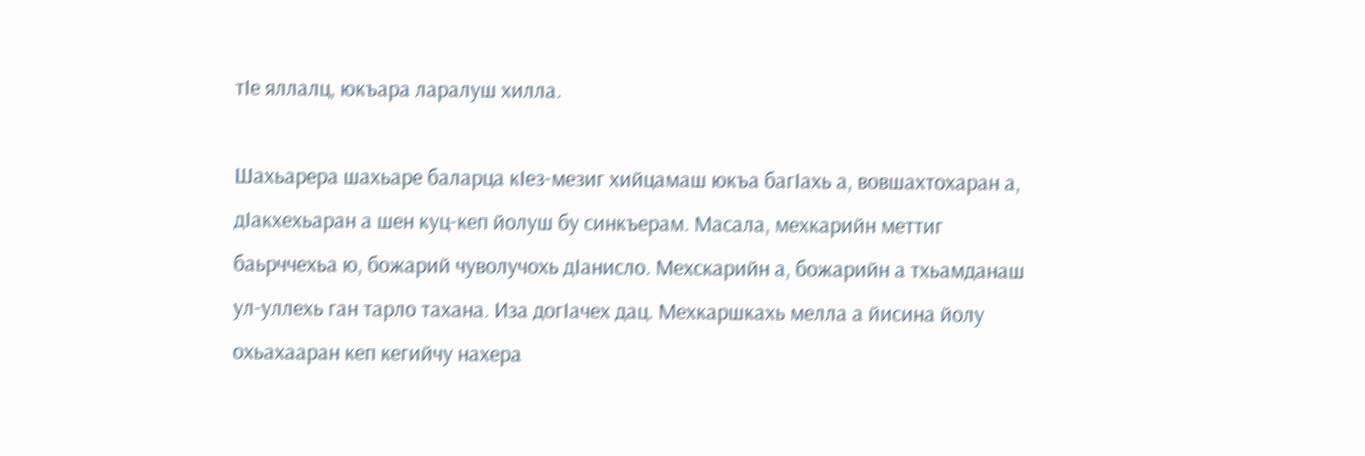тIе яллалц, юкъара ларалуш хилла.

Шахьарера шахьаре баларца кIез-мезиг хийцамаш юкъа багIахь а, вовшахтохаран а, дIакхехьаран а шен куц-кеп йолуш бу синкъерам. Масала, мехкарийн меттиг баьрччехьа ю, божарий чуволучохь дIанисло. Мехскарийн а, божарийн а тхьамданаш ул-уллехь ган тарло тахана. Иза догIачех дац. Мехкаршкахь мелла а йисина йолу охьахааран кеп кегийчу нахера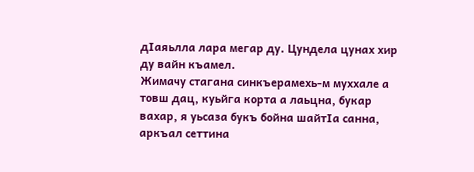дIаяьлла лара мегар ду. Цундела цунах хир ду вайн къамел.
Жимачу стагана синкъерамехь-м муххале а товш дац, куьйга корта а лаьцна, букар вахар, я уьсаза букъ бойна шайтIа санна, аркъал сеттина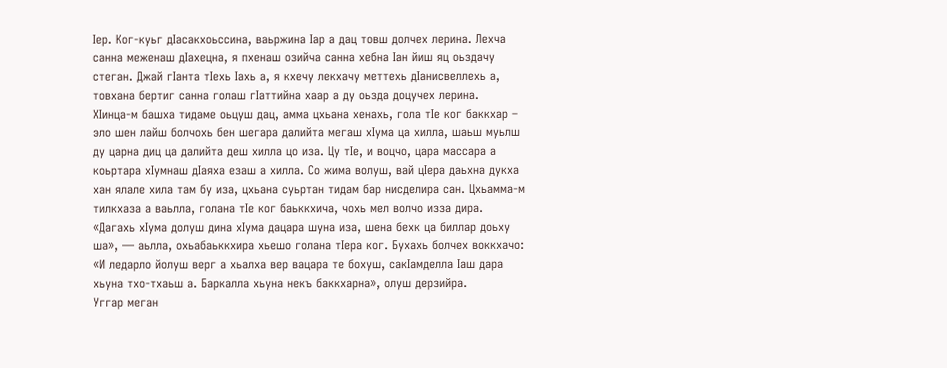Iер. Ког-куьг дIасакхоьссина, ваьржина Iар а дац товш долчех лерина. Лехча санна меженаш дIахецна, я пхенаш озийча санна хебна Iан йиш яц оьздачу стеган. Джай гIанта тIехь Iахь а, я кхечу лекхачу меттехь дIанисвеллехь а, товхана бертиг санна голаш гIаттийна хаар а ду оьзда доцучех лерина.
ХIинца-м башха тидаме оьцуш дац, амма цхьана хенахь, гола тIе ког баккхар – эло шен лайш болчохь бен шегара далийта мегаш хIума ца хилла, шаьш муьлш ду царна диц ца далийта деш хилла цо иза. Цу тIе, и воцчо, цара массара а коьртара хIумнаш дIаяха езаш а хилла. Со жима волуш, вай цIера даьхна дукха хан ялале хила там бу иза, цхьана суьртан тидам бар нисделира сан. Цхьамма-м тилкхаза а ваьлла, голана тIе ког баьккхича, чохь мел волчо изза дира. «Дагахь хIума долуш дина хIума дацара шуна иза, шена бехк ца биллар доьху ша», — аьлла, охьабаьккхира хьешо голана тIера ког. Бухахь болчех воккхачо: «И ледарло йолуш верг а хьалха вер вацара те бохуш, сакIамделла Iаш дара хьуна тхо-тхаьш а. Баркалла хьуна некъ баккхарна», олуш дерзийра.
Уггар меган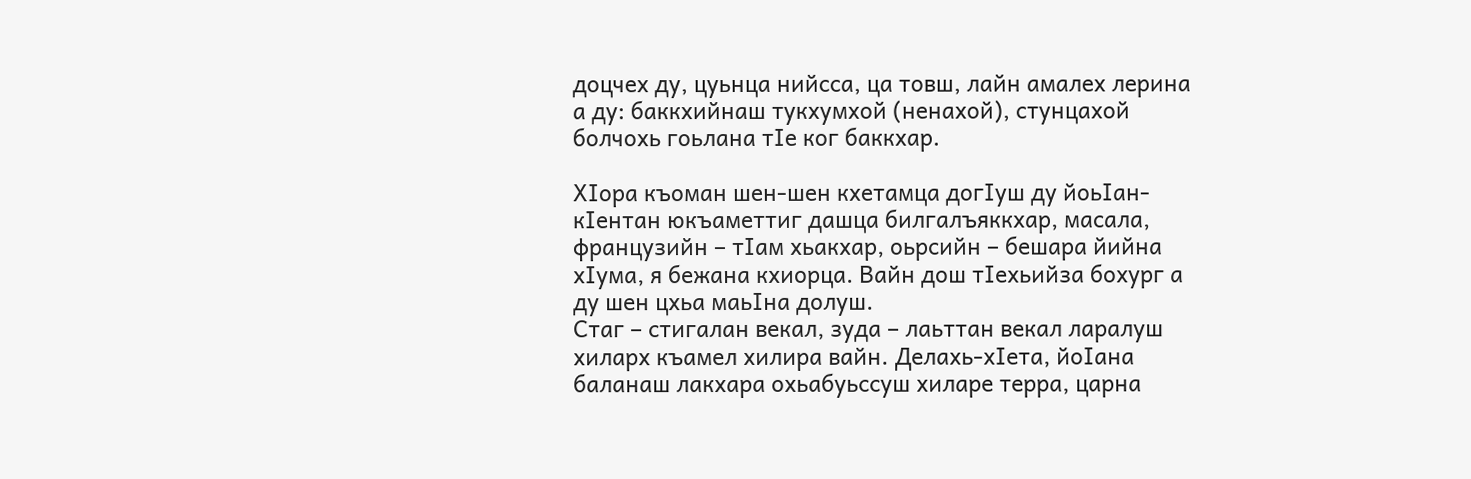доцчех ду, цуьнца нийсса, ца товш, лайн амалех лерина а ду: баккхийнаш тукхумхой (ненахой), стунцахой болчохь гоьлана тIе ког баккхар.

ХIора къоман шен-шен кхетамца догIуш ду йоьIан-кIентан юкъаметтиг дашца билгалъяккхар, масала, французийн – тIам хьакхар, оьрсийн – бешара йийна хIума, я бежана кхиорца. Вайн дош тIехьийза бохург а ду шен цхьа маьIна долуш.
Стаг – стигалан векал, зуда – лаьттан векал ларалуш хиларх къамел хилира вайн. Делахь-хIета, йоIана баланаш лакхара охьабуьссуш хиларе терра, царна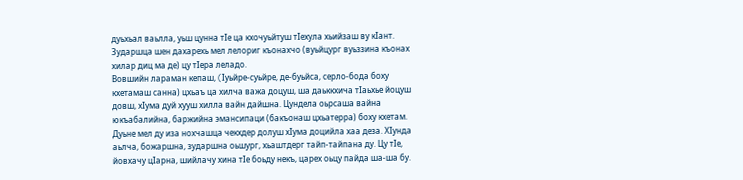дуьхьал ваьлла, уьш цунна тIе ца кхочуьйтуш тIехула хьийзаш ву кIант. Зударшца шен дахарехь мел лелориг къонахчо (вуьйцург вуьззина къонах хилар диц ма де) цу тIера леладо.
Вовшийн лараман кепаш, (Iуьйре-суьйре, де-буьйса, серло-бода боху кхетамаш санна) цхьаъ ца хилча важа доцуш, ша даьккхича тIаьхье йоцуш довш, хIума дуй хууш хилла вайн дайшна. Цундела оьрсаша вайна юкъабалийна, баржийна эмансипаци (бакъонаш цхьатерра) боху кхетам. Дуьне мел ду иза нохчашца чекхдер долуш хIума доцийла хаа деза. ХIунда аьлча, божаршна, зударшна оьшург, хьаштдерг тайп-тайпана ду. Цу тIе, йовхачу цIарна, шийлачу хина тIе боьду некъ, царех оьцу пайда ша-ша бу.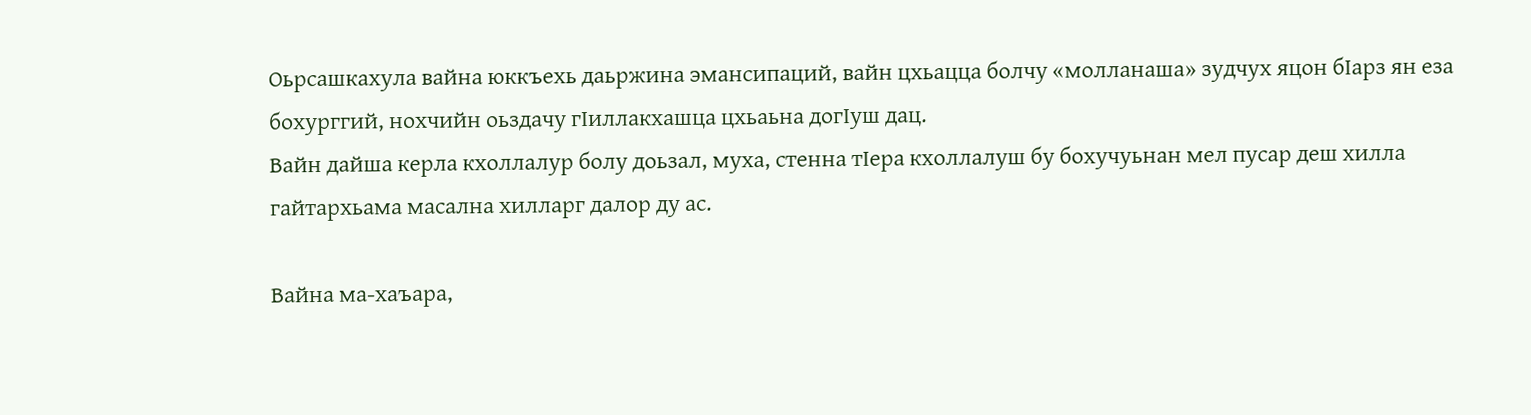Оьрсашкахула вайна юккъехь даьржина эмансипаций, вайн цхьацца болчу «молланаша» зудчух яцон бIарз ян еза бохурггий, нохчийн оьздачу гIиллакхашца цхьаьна догIуш дац.
Вайн дайша керла кхоллалур болу доьзал, муха, стенна тIера кхоллалуш бу бохучуьнан мел пусар деш хилла гайтархьама масална хилларг далор ду ас.

Вайна ма-хаъара,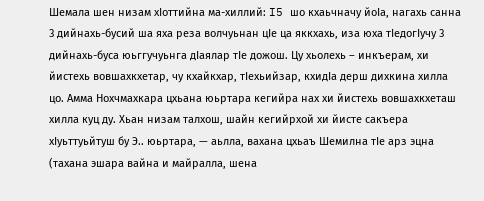Шемала шен низам хIоттийна ма-хиллий: I5 шо кхаьчначу йоIа, нагахь санна 3 дийнахь-бусий ша яха реза волчуьнан цIе ца яккхахь, иза юха тIедогIучу 3 дийнахь-буса юьггучуьнга дIаялар тIе дожош. Цу хьолехь – инкъерам, хи йистехь вовшахкхетар, чу кхайкхар, тIехьийзар, кхидIа дерш дихкина хилла цо. Амма Нохчмахкара цхьана юьртара кегийра нах хи йистехь вовшахкхеташ хилла куц ду. Хьан низам талхош, шайн кегийрхой хи йисте сакъера хIуьттуьйтуш бу Э.. юьртара, — аьлла, вахана цхьаъ Шемилна тIе арз эцна (тахана эшара вайна и майралла, шена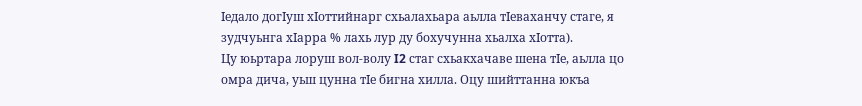Iедало догIуш хIоттийнарг схьалахьара аьлла тIеваханчу стаге, я зудчуьнга хIарра % лахь лур ду бохучунна хьалха хIотта).
Цу юьртара лоруш вол-волу I2 стаг схьакхачаве шена тIе, аьлла цо омра дича, уьш цунна тIе бигна хилла. Оцу шийттанна юкъа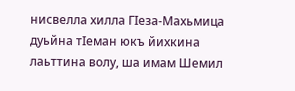нисвелла хилла ГIеза-Махьмица дуьйна тIеман юкъ йихкина лаьттина волу, ша имам Шемил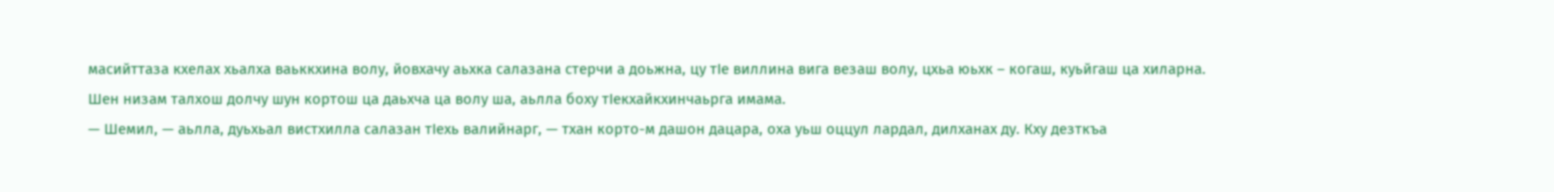масийттаза кхелах хьалха ваьккхина волу, йовхачу аьхка салазана стерчи а доьжна, цу тIе виллина вига везаш волу, цхьа юьхк – когаш, куьйгаш ца хиларна.
Шен низам талхош долчу шун кортош ца даьхча ца волу ша, аьлла боху тIекхайкхинчаьрга имама.
— Шемил, — аьлла, дуьхьал вистхилла салазан тIехь валийнарг, — тхан корто-м дашон дацара, оха уьш оццул лардал, дилханах ду. Кху дезткъа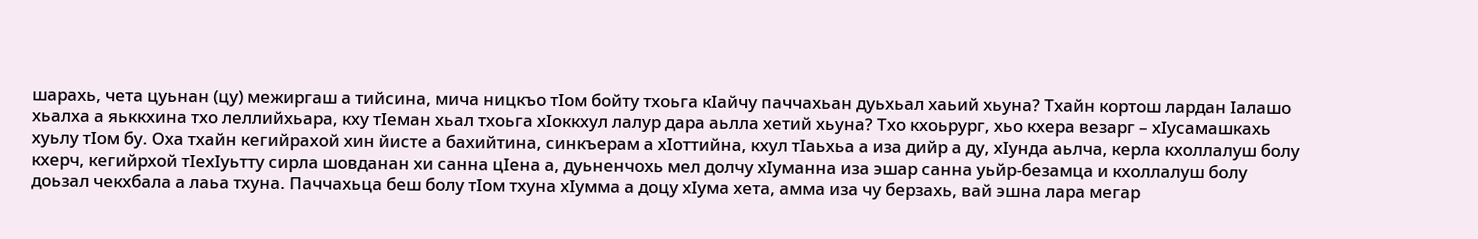шарахь, чета цуьнан (цу) межиргаш а тийсина, мича ницкъо тIом бойту тхоьга кIайчу паччахьан дуьхьал хаьий хьуна? Тхайн кортош лардан Iалашо хьалха а яьккхина тхо леллийхьара, кху тIеман хьал тхоьга хIоккхул лалур дара аьлла хетий хьуна? Тхо кхоьрург, хьо кхера везарг – хIусамашкахь хуьлу тIом бу. Оха тхайн кегийрахой хин йисте а бахийтина, синкъерам а хIоттийна, кхул тIаьхьа а иза дийр а ду, хIунда аьлча, керла кхоллалуш болу кхерч, кегийрхой тIехIуьтту сирла шовданан хи санна цIена а, дуьненчохь мел долчу хIуманна иза эшар санна уьйр-безамца и кхоллалуш болу доьзал чекхбала а лаьа тхуна. Паччахьца беш болу тIом тхуна хIумма а доцу хIума хета, амма иза чу берзахь, вай эшна лара мегар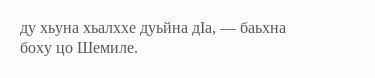ду хьуна хьалххе дуьйна дIа, — баьхна боху цо Шемиле.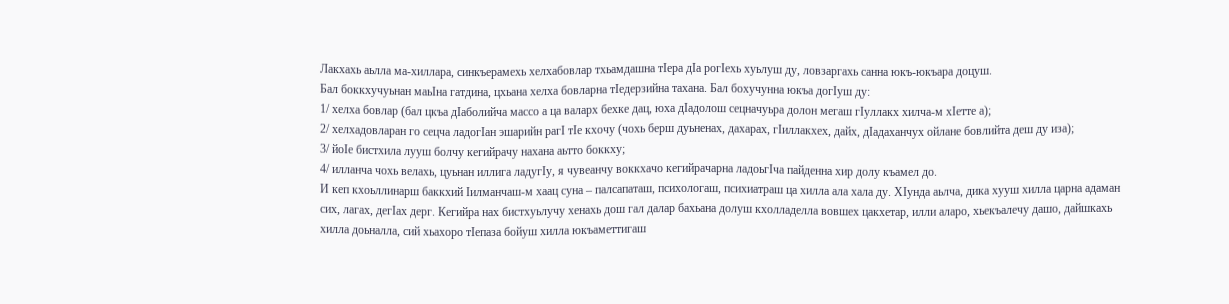Лакхахь аьлла ма-хиллара, синкъерамехь хелхабовлар тхьамдашна тIера дIа рогIехь хуьлуш ду, ловзаргахь санна юкъ-юкъара доцуш.
Бал боккхучуьнан маьIна гатдина, цхьана хелха бовларна тIедерзийна тахана. Бал бохучунна юкъа догIуш ду:
1/ хелха бовлар (бал цкъа дIаболийча массо а ца валарх бехке дац, юха дIадолош сецначуьра долон мегаш гIуллакх хилча-м хIетте а);
2/ хелхадовларан го сецча ладогIан эшарийн рагI тIе кхочу (чохь берш дуьненах, дахарах, гIиллакхех, дайх, дIадаханчух ойлане бовлийта деш ду иза);
3/ йоIе бистхила лууш болчу кегийрачу нахана аьтто боккху;
4/ илланча чохь велахь, цуьнан иллига ладугIу, я чувеанчу воккхачо кегийрачарна ладоьгIча пайденна хир долу къамел до.
И кеп кхоьллинарш баккхий Iилманчаш-м хаац суна – палсапаташ, психологаш, психиатраш ца хилла ала хала ду. ХIунда аьлча, дика хууш хилла царна адаман сих, лагах, дегIах дерг. Кегийра нах бистхуьлучу хенахь дош гал далар бахьана долуш кхолладелла вовшех цакхетар, илли аларо, хьекъалечу дашо, дайшкахь хилла доьналла, сий хьахоро тIепаза бойуш хилла юкъаметтигаш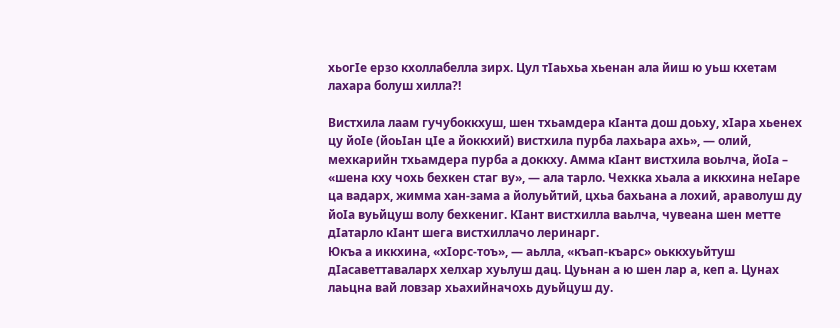хьогIе ерзо кхоллабелла зирх. Цул тIаьхьа хьенан ала йиш ю уьш кхетам лахара болуш хилла?!

Вистхила лаам гучубоккхуш, шен тхьамдера кIанта дош доьху, хIара хьенех цу йоIе (йоьIан цIе а йоккхий) вистхила пурба лахьара ахь», — олий, мехкарийн тхьамдера пурба а доккху. Амма кIант вистхила воьлча, йоIа – «шена кху чохь бехкен стаг ву», — ала тарло. Чехкка хьала а иккхина неIаре ца вадарх, жимма хан-зама а йолуьйтий, цхьа бахьана а лохий, араволуш ду йоIа вуьйцуш волу бехкениг. КIант вистхилла ваьлча, чувеана шен метте дIатарло кIант шега вистхиллачо леринарг.
Юкъа а иккхина, «хIорс-тоъ», — аьлла, «къап-къарс» оьккхуьйтуш дIасаветтаваларх хелхар хуьлуш дац. Цуьнан а ю шен лар а, кеп а. Цунах лаьцна вай ловзар хьахийначохь дуьйцуш ду.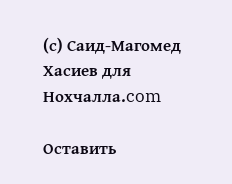(с) Саид-Магомед Хасиев для Нохчалла.com

Оставить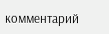комментарий